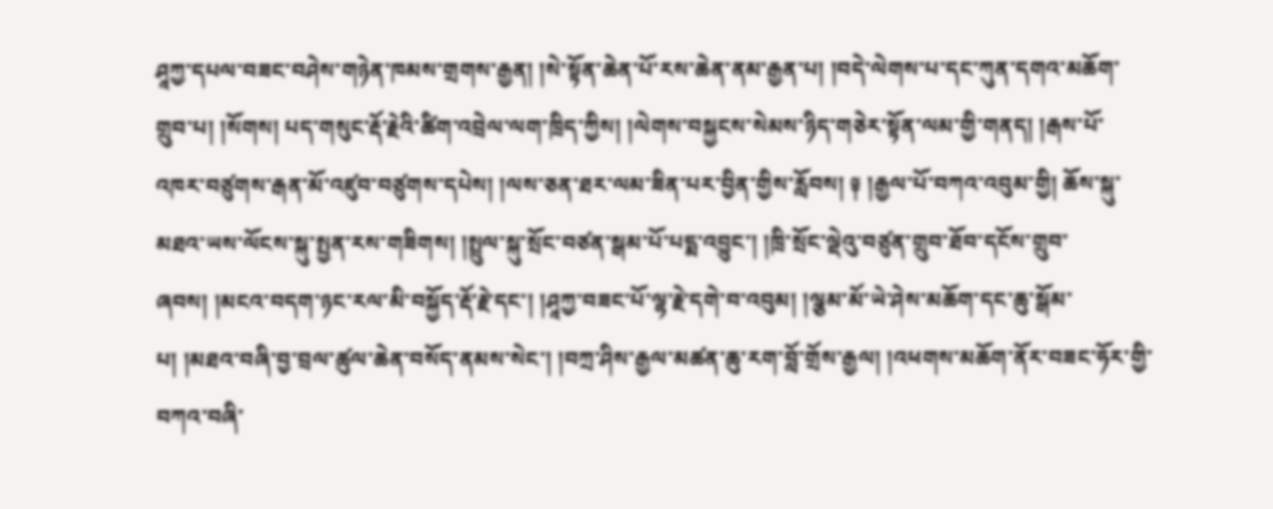ཤཱཀྱ་དཔལ་བཟང་བཤེས་གཉེན་ཁམས་གྲགས་རྒྱན། །སེ་སྟོན་ཆེན་པོ་རས་ཆེན་ནམ་རྒྱན་པ། །བདེ་ལེགས་པ་དང་ཀུན་དགའ་མཆོག་གྲུབ་པ། །སོགས། པད་གསུང་རྡོ་རྗེའི་ཚིག་འབྲེལ་ལག་ཁྲིད་ཀྱིས། །ལེགས་བསྐྱངས་སེམས་ཉིད་གཅེར་སྟོན་ལམ་གྱི་གནད། །རྒས་པོ་འཁར་བཙུགས་རྒན་མོ་འཛུབ་བཙུགས་དཔེས། །ལས་ཅན་ཐར་ལམ་ཟིན་པར་བྱིན་གྱིས་རློབས། ༈ །རྒྱལ་པོ་བཀའ་འབུམ་གྱི། ཆོས་སྐུ་མཐའ་ཡས་ལོངས་སྐུ་སྤྱན་རས་གཟིགས། །སྤྲུལ་སྐུ་སྲོང་བཙན་སྒམ་པོ་པདྨ་འབྱུང་། །ཁྲི་སྲོང་ལྡེའུ་བཙུན་གྲུབ་ཐོབ་དངོས་གྲུབ་ཞབས། །མངའ་བདག་ཉང་རལ་མི་བསྐྱོད་རྡོ་རྗེ་དང་། །ཤཱཀྱ་བཟང་པོ་ལྷ་རྗེ་དགེ་བ་འབུམ། །ལྕམ་མོ་ཡེ་ཤེས་མཆོག་དང་ཆུ་སྒོམ་པ། །མཐའ་བཞི་བྱ་བྲལ་ཚུལ་ཆེན་བསོད་ནམས་སེང་། །བཀྲ་ཤིས་རྒྱལ་མཚན་ཆུ་རག་བློ་གྲོས་རྒྱལ། །འཕགས་མཆོག་ནོར་བཟང་ཧོར་གྱི་བཀའ་བཞི་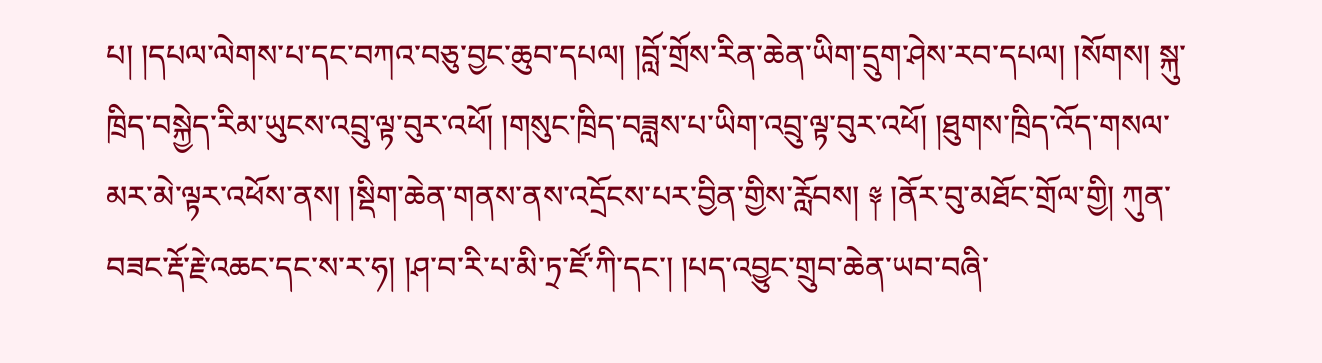པ། །དཔལ་ལེགས་པ་དང་བཀའ་བཅུ་བྱང་ཆུབ་དཔལ། །བློ་གྲོས་རིན་ཆེན་ཡིག་དྲུག་ཤེས་རབ་དཔལ། །སོགས། སྐུ་ཁྲིད་བསྐྱེད་རིམ་ཡུངས་འབྲུ་ལྟ་བུར་འཕོ། །གསུང་ཁྲིད་བཟླས་པ་ཡིག་འབྲུ་ལྟ་བུར་འཕོ། །ཐུགས་ཁྲིད་འོད་གསལ་མར་མེ་ལྟར་འཕོས་ནས། །སྡིག་ཆེན་གནས་ནས་འདྲོངས་པར་བྱིན་གྱིས་རློབས། ༈ །ནོར་བུ་མཐོང་གྲོལ་གྱི། ཀུན་བཟང་རྡོ་རྗེ་འཆང་དང་ས་ར་ཧ། །ཤ་བ་རི་པ་མི་ཏྲ་ཛོ་ཀི་དང་། །པད་འབྱུང་གྲུབ་ཆེན་ཡབ་བཞི་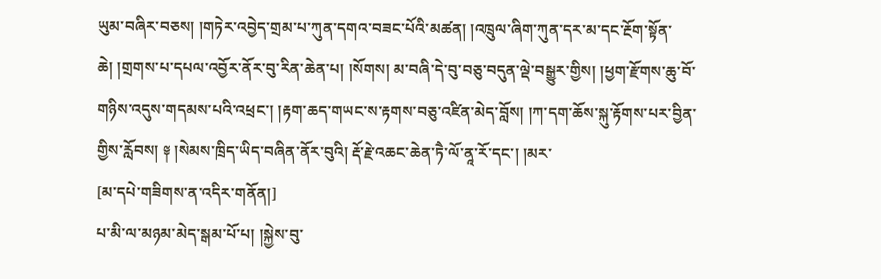ཡུམ་བཞིར་བཅས། །གཏེར་འབྱེད་གྲམ་པ་ཀུན་དགའ་བཟང་པོའི་མཚན། །འཁྲུལ་ཞིག་ཀུན་དར་མ་དང་རྔོག་སྟོན་ཆེ། །གྲགས་པ་དཔལ་འབྱོར་ནོར་བུ་རིན་ཆེན་པ། །སོགས། མ་བཞི་དེ་བུ་བཅུ་བདུན་ལྡེ་བསྒྱུར་གྱིས། །ཕྱག་རྫོགས་ཆུ་བོ་གཉིས་འདུས་གདམས་པའི་འཕྲང་། །རྟག་ཆད་གཡང་ས་རྟགས་བཅུ་འཛིན་མེད་བློས། །ཀ་དག་ཆོས་སྐུ་རྟོགས་པར་བྱིན་གྱིས་རློབས། ༈ །སེམས་ཁྲིད་ཡིད་བཞིན་ནོར་བུའི། རྡོ་རྗེ་འཆང་ཆེན་ཏཻ་ལོ་ནཱ་རོ་དང་། །མར་
[མ་དཔེ་གཟིགས་ན་འདིར་གནོན།]
པ་མི་ལ་མཉམ་མེད་སྒམ་པོ་པ། །སྐྱེས་བུ་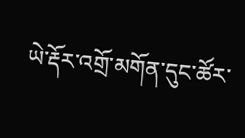ཡེ་རྡོར་འགྲོ་མགོན་དུང་ཚོར་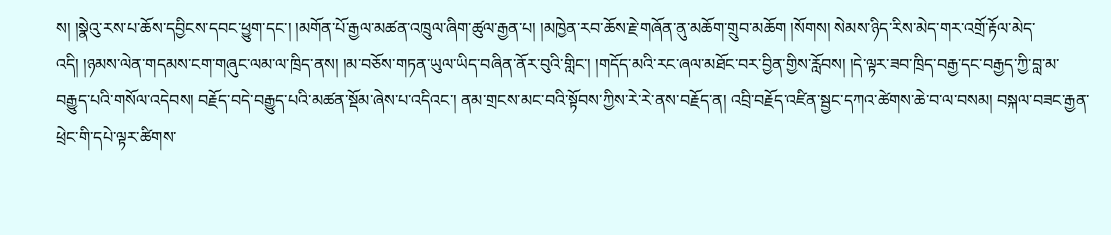ས། །སྣེའུ་རས་པ་ཆོས་དབྱིངས་དབང་ཕྱུག་དང་། །མགོན་པོ་རྒྱལ་མཚན་འཁྲུལ་ཞིག་ཚུལ་རྒྱན་པ། །མཁྱེན་རབ་ཆོས་རྗེ་གཞོན་ནུ་མཆོག་གྲུབ་མཆོག །སོགས། སེམས་ཉིད་རིས་མེད་གར་འགྲོ་རྟོལ་མེད་འདི། །ཉམས་ལེན་གདམས་ངག་གཞུང་ལམ་ལ་ཁྲིད་ནས། །མ་བཅོས་གཏན་ཡུལ་ཡིད་བཞིན་ནོར་བུའི་གླིང་། །གདོད་མའི་རང་ཞལ་མཐོང་བར་བྱིན་གྱིས་རློབས། །དེ་ལྟར་ཟབ་ཁྲིད་བརྒྱ་དང་བརྒྱད་ཀྱི་བླ་མ་བརྒྱུད་པའི་གསོལ་འདེབས། བརྗོད་བདེ་བརྒྱུད་པའི་མཚན་སྡོམ་ཞེས་པ་འདིའང་། ནམ་གྲངས་མང་བའི་སྟོབས་ཀྱིས་རེ་རེ་ནས་བརྗོད་ན། འབྲི་བརྗོད་འཛིན་སྦྱང་དཀའ་ཚེགས་ཆེ་བ་ལ་བསམ། བསྐལ་བཟང་རྒྱན་ཕྲེང་གི་དཔེ་ལྟར་ཚིགས་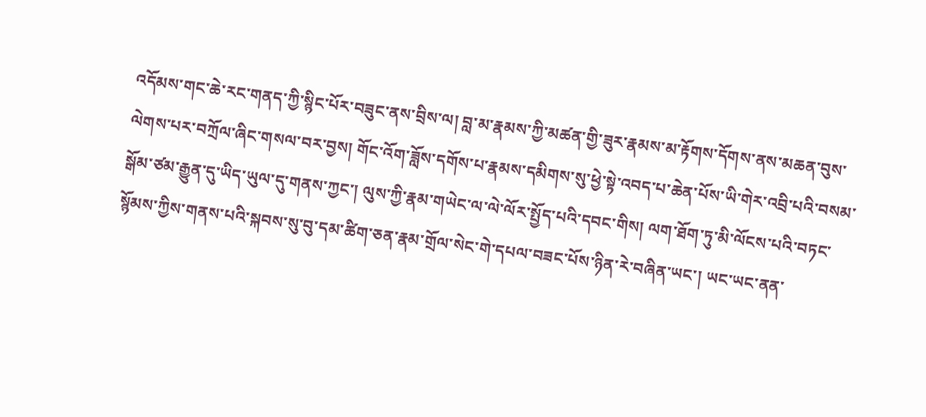འདོམས་གང་ཆེ་རང་གནད་ཀྱི་སྙིང་པོར་བཟུང་ནས་བྲིས་ལ། བླ་མ་རྣམས་ཀྱི་མཚན་གྱི་ཟུར་རྣམས་མ་རྟོགས་དོགས་ནས་མཆན་བུས་ལེགས་པར་བཀྲོལ་ཞིང་གསལ་བར་བྱས། གོང་འོག་ཟློས་དགོས་པ་རྣམས་དམིགས་སུ་ཕྱེ་སྟེ་འབད་པ་ཆེན་པོས་ཡི་གེར་འབྲི་པའི་བསམ་སྒོམ་ཙམ་རྒྱུན་དུ་ཡིད་ཡུལ་དུ་གནས་ཀྱང་། ལུས་ཀྱི་རྣམ་གཡེང་ལ་ལེ་ལོར་སྤྱོད་པའི་དབང་གིས། ལག་ཐོག་ཏུ་མི་ལོངས་པའི་བཏང་སྙོམས་ཀྱིས་གནས་པའི་སྐབས་སུ་བུ་དམ་ཚིག་ཅན་རྣམ་གྲོལ་སེང་གེ་དཔལ་བཟང་པོས་ཉིན་རེ་བཞིན་ཡང་། ཡང་ཡང་ནན་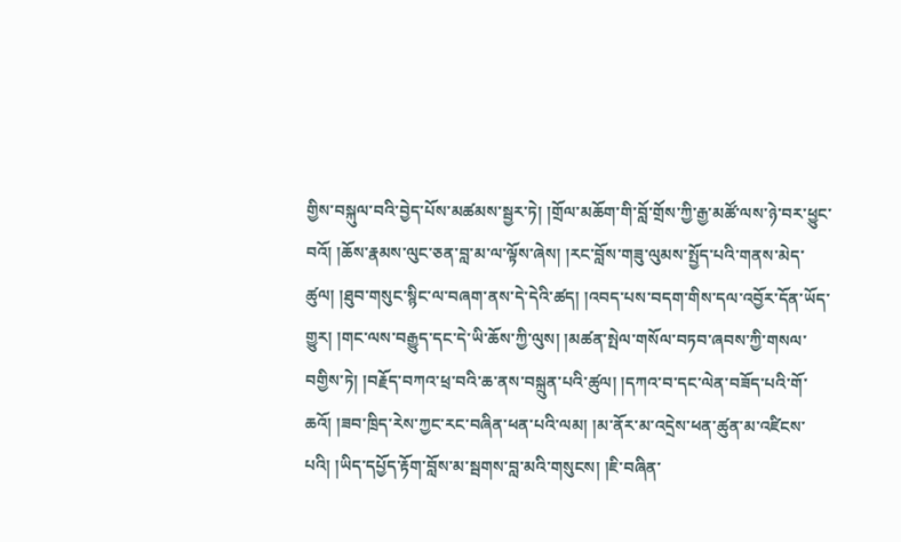གྱིས་བསྐུལ་བའི་བྱེད་པོས་མཚམས་སྦྱར་ཏེ། །གྲོལ་མཆོག་གི་བློ་གྲོས་ཀྱི་རྒྱ་མཚོ་ལས་ཉེ་བར་ཕྱུང་བའོ། །ཆོས་རྣམས་ལུང་ཅན་བླ་མ་ལ་ལྟོས་ཞེས། །རང་བློས་གཟུ་ལུམས་སྤྱོད་པའི་གནས་མེད་ཚུལ། །ཐུབ་གསུང་སྙིང་ལ་བཞག་ནས་དེ་དེའི་ཚད། །འབད་པས་བདག་གིས་དལ་འབྱོར་དོན་ཡོད་གྱུར། །གང་ལས་བརྒྱུད་དང་དེ་ཡི་ཆོས་ཀྱི་ལུས། །མཚན་སྤེལ་གསོལ་བཏབ་ཞབས་ཀྱི་གསལ་བགྱིས་ཏེ། །བརྗོད་བཀའ་ཕྲ་བའི་ཆ་ནས་བསྐྲུན་པའི་ཚུལ། །དཀའ་བ་དང་ལེན་བཟོད་པའི་གོ་ཆའོ། །ཟབ་ཁྲིད་རེས་ཀྱང་རང་བཞིན་ཕན་པའི་ལམ། །མ་ནོར་མ་འདྲེས་ཕན་ཚུན་མ་འཛིངས་པའི། །ཡིད་དཔྱོད་རྟོག་བློས་མ་སྦགས་བླ་མའི་གསུངས། །ཇི་བཞིན་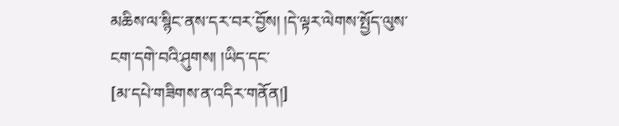མཆིས་ལ་སྙིང་ནས་དར་བར་བྱོས། །དེ་ལྟར་ལེགས་སྤྱོད་ལུས་ངག་དགེ་བའི་ཤུགས། །ཡིད་དང་
[མ་དཔེ་གཟིགས་ན་འདིར་གནོན།]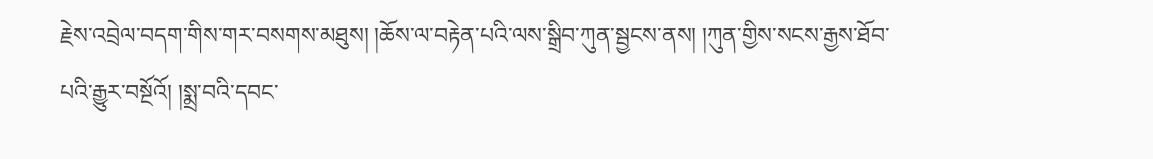རྗེས་འབྲེལ་བདག་གིས་གར་བསགས་མཐུས། །ཆོས་ལ་བརྟེན་པའི་ལས་སྒྲིབ་ཀུན་སྦྱངས་ནས། །ཀུན་གྱིས་སངས་རྒྱས་ཐོབ་པའི་རྒྱུར་བསྔོའོ། །སྨྲ་བའི་དབང་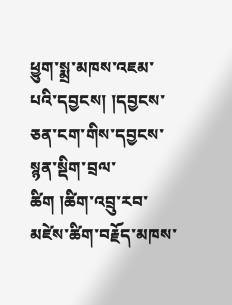ཕྱུག་སྨྲ་མཁས་འཇམ་པའི་དབྱངས། །དབྱངས་ཅན་ངག་གིས་དབྱངས་སྙན་སྡིག་བྲལ་ཚིག །ཚིག་འབྲུ་རབ་མཛེས་ཚིག་བརྗོད་མཁས་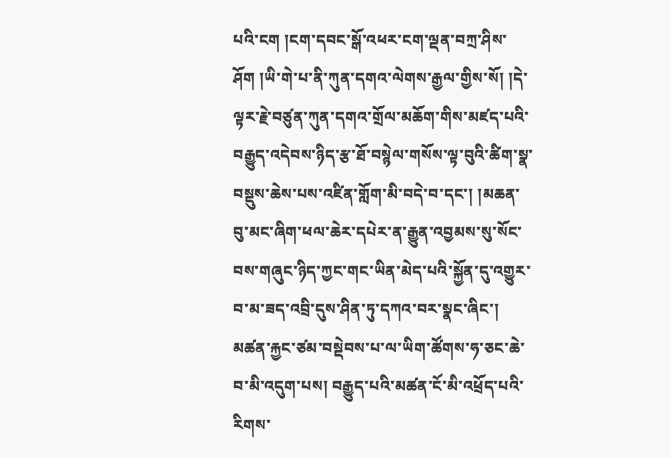པའི་ངག །ངག་དབང་སྒོ་འཕར་ངག་ལྡན་བཀྲ་ཤིས་ཤོག །ཡི་གེ་པ་ནི་ཀུན་དགའ་ལེགས་རྒྱལ་གྱིས་སོ། །དེ་ལྟར་རྗེ་བཙུན་ཀུན་དགའ་གྲོལ་མཆོག་གིས་མཛད་པའི་བརྒྱུད་འདེབས་ཉིད་རྩ་ཐོ་བསྙེལ་གསོས་ལྟ་བུའི་ཚིག་སྣ་བསྡུས་ཆེས་པས་འཛིན་གློག་མི་བདེ་བ་དང་། །མཆན་བུ་མང་ཞིག་ཕལ་ཆེར་དཔེར་ན་རྒྱུན་འབྱམས་སུ་སོང་བས་གཞུང་ཉིད་ཀྱང་གང་ཡིན་མེད་པའི་སྐྱོན་དུ་འགྱུར་བ་མ་ཟད་འབྲི་དུས་ཤིན་ཏུ་དཀའ་བར་སྣང་ཞིང་། མཚན་རྐྱང་ཙམ་བསྡེབས་པ་ལ་ཡིག་ཚོགས་ཧ་ཅང་ཆེ་བ་མི་འདུག་པས། བརྒྱུད་པའི་མཚན་ངོ་མི་འཕྲོད་པའི་རིགས་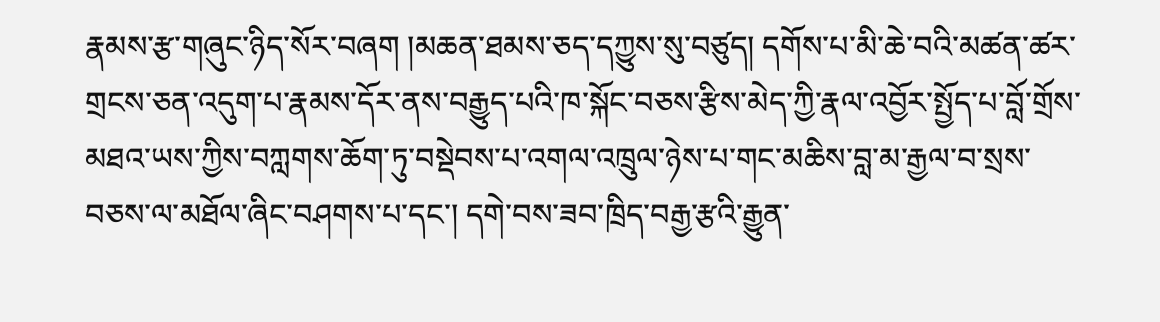རྣམས་རྩ་གཞུང་ཉིད་སོར་བཞག །མཆན་ཐམས་ཅད་དཀྱུས་སུ་བཙུད། དགོས་པ་མི་ཆེ་བའི་མཚན་ཚར་གྲངས་ཅན་འདུག་པ་རྣམས་དོར་ནས་བརྒྱུད་པའི་ཁ་སྐོང་བཅས་རྩིས་མེད་ཀྱི་རྣལ་འབྱོར་སྤྱོད་པ་བློ་གྲོས་མཐའ་ཡས་ཀྱིས་བཀླགས་ཆོག་ཏུ་བསྡེབས་པ་འགལ་འཁྲུལ་ཉེས་པ་གང་མཆིས་བླ་མ་རྒྱལ་བ་སྲས་བཅས་ལ་མཐོལ་ཞིང་བཤགས་པ་དང་། དགེ་བས་ཟབ་ཁྲིད་བརྒྱ་རྩའི་རྒྱུན་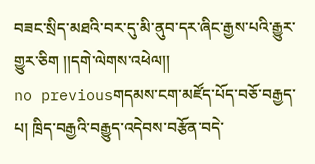བཟང་སྲིད་མཐའི་བར་དུ་མི་ནུབ་དར་ཞིང་རྒྱས་པའི་རྒྱུར་གྱུར་ཅིག །།དགེ་ལེགས་འཕེལ།།
no previousགདམས་ངག་མཛོད་པོད་བཅོ་བརྒྱད་པ། ཁྲིད་བརྒྱའི་བརྒྱུད་འདེབས་བརྩོན་བདེ་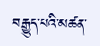བརྒྱུད་པའི་མཚན་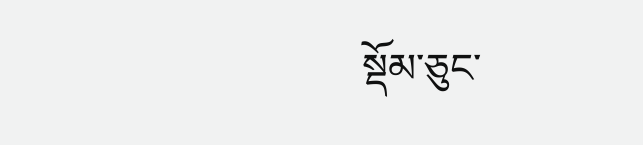སྡོམ་ཅུང་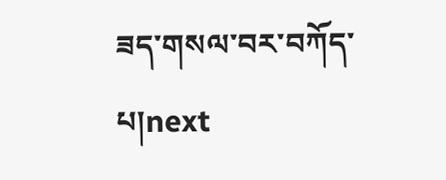ཟད་གསལ་བར་བཀོད་པ།next